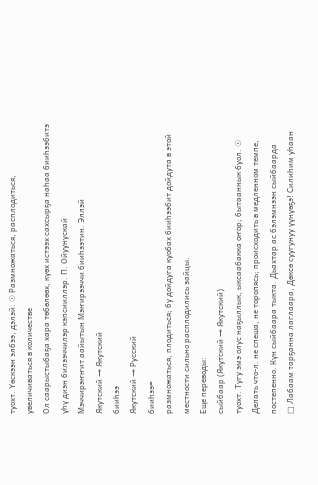туохт. Үөскээн элбээ, дэлэй. ☉ Размножаться, расплодиться, увеличиваться в количестве
Ол саарыстыбаҕа хара төбөлөөх, күөх истээх сахсырҕа наһаа бииһээбитэ үһү диэн билээччилэр кэпсииллэр. П. Ойуунускай
Мэччирэҥҥит аайытын Мэҥирээччи бииһээтин. Эллэй
Якутский → Якутский
бииһээ
Якутский → Русский
бииһээ=
размножаться, плодиться; бу дойдуга куобах бииһээбит дойдута в этой местности сильно расплодились зайцы.
Еще переводы:
сыйбаар (Якутский → Якутский)
туохт. Тугу эмэ олус наҕыллык, ыксаабакка оҥор; бытааннык буол. ☉ Делать что-л. не спеша, не торопясь; происходить в медленном темпе, постепенно. Күн сыйбаара тыкта. Дьахтар ас бэлэмнээн сыйбаарда
□ Лабаам тарҕанна лаглаара, Дөксө суугунуу үүнүөҕэ! Силиһим уһаан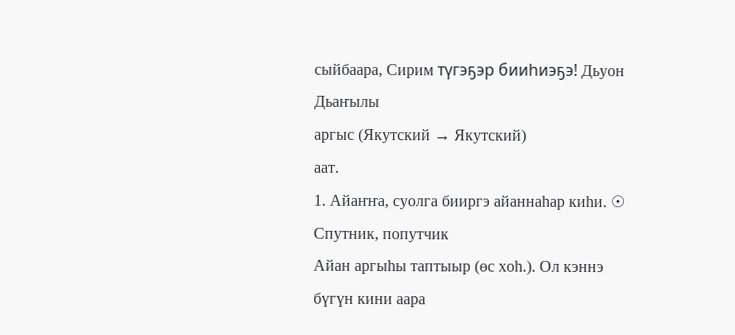сыйбаара, Сирим түгэҕэр бииһиэҕэ! Дьуон Дьаҥылы
аргыс (Якутский → Якутский)
аат.
1. Айаҥҥа, суолга бииргэ айаннаһар киһи. ☉ Спутник, попутчик
Айан аргыһы таптыыр (өс хоһ.). Ол кэннэ бүгүн кини аара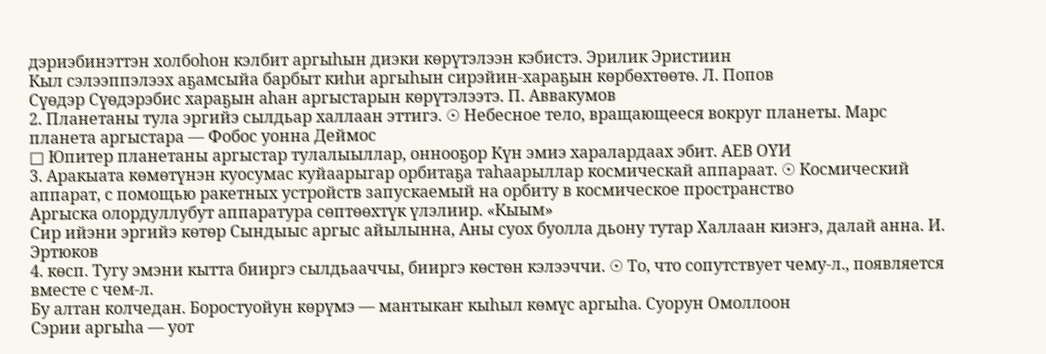дэриэбинэттэн холбоһон кэлбит аргыһын диэки көрүтэлээн кэбистэ. Эрилик Эристиин
Кыл сэлээппэлээх аҕамсыйа барбыт киһи аргыһын сирэйин-хараҕын көрбөхтөөтө. Л. Попов
Сүөдэр Сүөдэрэбис хараҕын аһан аргыстарын көрүтэлээтэ. П. Аввакумов
2. Планетаны тула эргийэ сылдьар халлаан эттигэ. ☉ Небесное тело, вращающееся вокруг планеты. Марс планета аргыстара — Фобос уонна Деймос
□ Юпитер планетаны аргыстар тулалыыллар, оннооҕор Күн эмиэ харалардаах эбит. АЕВ ОҮИ
3. Аракыата көмөтүнэн куосумас куйаарыгар орбитаҕа таһаарыллар космическай аппараат. ☉ Космический аппарат, с помощью ракетных устройств запускаемый на орбиту в космическое пространство
Аргыска олордуллубут аппаратура сөптөөхтүк үлэлиир. «Кыым»
Сир ийэни эргийэ көтөр Сындыыс аргыс айылынна, Аны суох буолла дьону тутар Халлаан киэҥэ, далай анна. И. Эртюков
4. көсп. Тугу эмэни кытта бииргэ сылдьааччы, бииргэ көстөн кэлээччи. ☉ То, что сопутствует чему-л., появляется вместе с чем-л.
Бу алтан колчедан. Боростуойун көрүмэ — мантыкаҥ кыһыл көмүс аргыһа. Суорун Омоллоон
Сэрии аргыһа — уот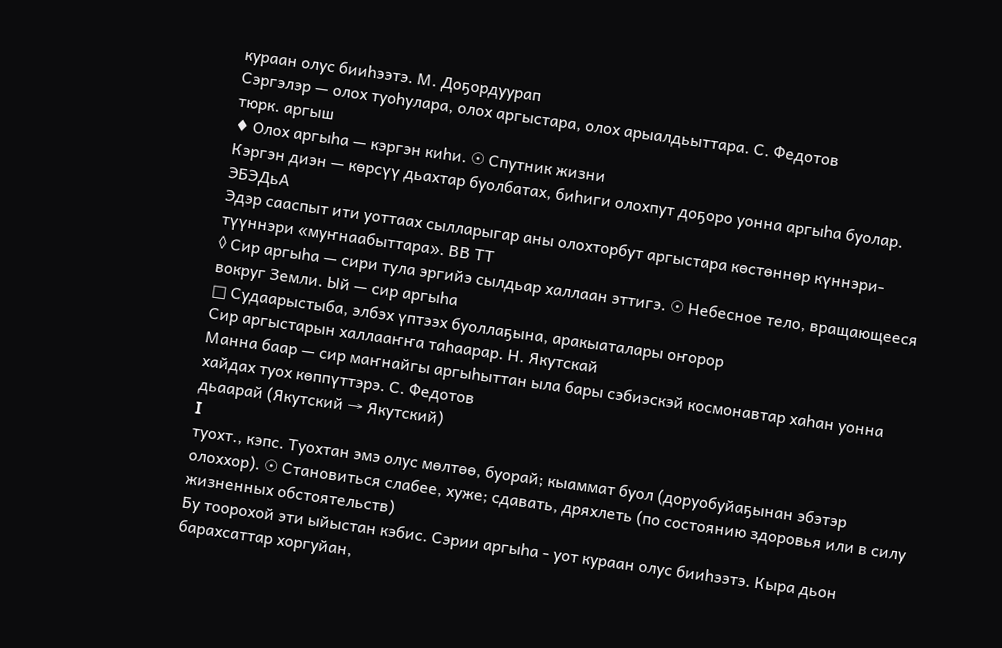кураан олус бииһээтэ. М. Доҕордуурап
Сэргэлэр — олох туоһулара, олох аргыстара, олох арыалдьыттара. С. Федотов
тюрк. аргыш
♦ Олох аргыһа — кэргэн киһи. ☉ Спутник жизни
Кэргэн диэн — көрсүү дьахтар буолбатах, биһиги олохпут доҕоро уонна аргыһа буолар. ЭБЭДьА
Эдэр сааспыт ити уоттаах сылларыгар аны олохторбут аргыстара көстөннөр күннэри-түүннэри «муҥнаабыттара». ВВ ТТ
◊ Сир аргыһа — сири тула эргийэ сылдьар халлаан эттигэ. ☉ Небесное тело, вращающееся вокруг Земли. Ый — сир аргыһа
□ Судаарыстыба, элбэх үптээх буоллаҕына, аракыаталары оҥорор
Сир аргыстарын халлааҥҥа таһаарар. Н. Якутскай
Манна баар — сир маҥнайгы аргыһыттан ыла бары сэбиэскэй космонавтар хаһан уонна хайдах туох көппүттэрэ. С. Федотов
дьаарай (Якутский → Якутский)
I
туохт., кэпс. Туохтан эмэ олус мөлтөө, буорай; кыаммат буол (доруобуйаҕынан эбэтэр олоххор). ☉ Становиться слабее, хуже; сдавать, дряхлеть (по состоянию здоровья или в силу жизненных обстоятельств)
Бу тоорохой эти ыйыстан кэбис. Сэрии аргыһа - уот кураан олус бииһээтэ. Кыра дьон барахсаттар хоргуйан,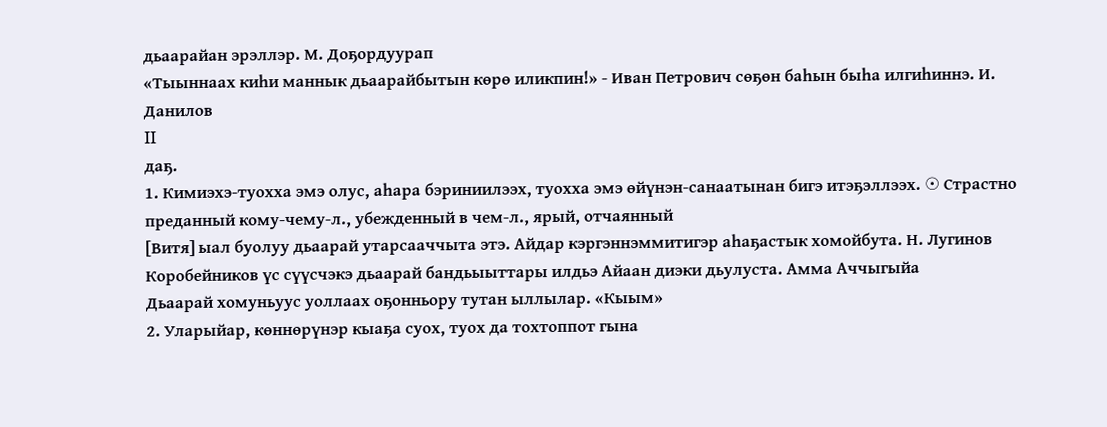дьаарайан эрэллэр. М. Доҕордуурап
«Тыыннаах киһи маннык дьаарайбытын көрө иликпин!» - Иван Петрович сөҕөн баһын быһа илгиһиннэ. И. Данилов
II
даҕ.
1. Кимиэхэ-туохха эмэ олус, аһара бэриниилээх, туохха эмэ өйүнэн-санаатынан бигэ итэҕэллээх. ☉ Страстно преданный кому-чему-л., убежденный в чем-л., ярый, отчаянный
[Витя] ыал буолуу дьаарай утарсааччыта этэ. Айдар кэргэннэммитигэр аһаҕастык хомойбута. Н. Лугинов
Коробейников үс сүүсчэкэ дьаарай бандьыыттары илдьэ Айаан диэки дьулуста. Амма Аччыгыйа
Дьаарай хомуньуус уоллаах оҕонньору тутан ыллылар. «Кыым»
2. Уларыйар, көннөрүнэр кыаҕа суох, туох да тохтоппот гына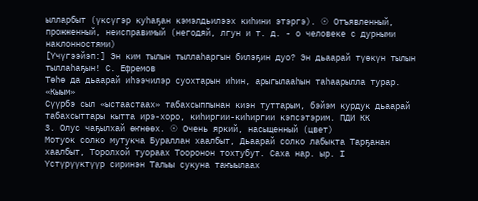ылларбыт (үксүгэр куһаҕан кэмэлдьилээх киһини этэргэ). ☉ Отъявленный, прожженный, неисправимый (негодяй, лгун и т. д. - о человеке с дурными наклонностями)
[Үчүгээйэп:] Эн ким тылын тыллаһаргын билэҕин дуо? Эн дьаарай түөкүн тылын тыллаһаҕын! С. Ефремов
Төһө да дьаарай иһээчилэр суохтарын иһин, арыгылааһын таһаарылла турар. «Кыым»
Сүүрбэ сыл «ыстаастаах» табахсыппынан киэн туттарым, бэйэм курдук дьаарай табахсыттары кытта ирэ-хоро, киһиргии-киһиргии кэпсэтэрим. ПДИ КК
3. Олус чаҕылхай өҥнөөх. ☉ Очень яркий, насыщенный (цвет)
Мотуок солко мутукча Бураллан хаалбыт, Дьаарай солко лабыкта Тарҕанан хаалбыт, Торолхой туораах Тооронон тохтубут. Саха нар. ыр. I
Үстүрүүктүүр сиринэн Талыы сукуна таҥыылаах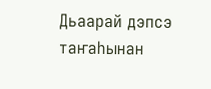Дьаарай дэпсэ таҥаһынан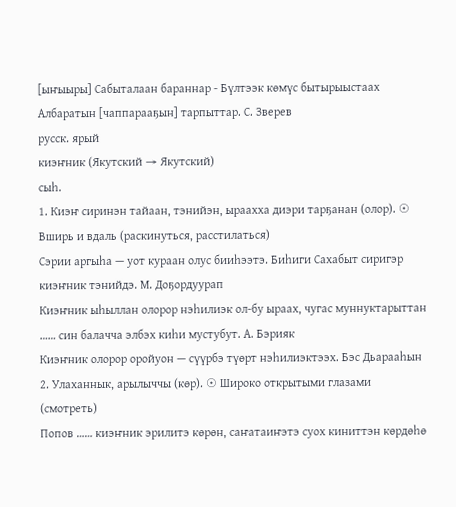[ыҥыыры] Сабыталаан бараннар - Бүлтээк көмүс бытырыыстаах Албаратын [чаппарааҕын] тарпыттар. С. Зверев
русск. ярый
киэҥник (Якутский → Якутский)
сыһ.
1. Киэҥ сиринэн тайаан, тэнийэн, ыраахха диэри тарҕанан (олор). ☉ Вширь и вдаль (раскинуться, расстилаться)
Сэрии аргыһа — уот кураан олус бииһээтэ. Биһиги Сахабыт сиригэр киэҥник тэнийдэ. М. Доҕордуурап
Киэҥник ыһыллан олорор нэһилиэк ол-бу ыраах, чугас муннуктарыттан …… син балачча элбэх киһи мустубут. А. Бэрияк
Киэҥник олорор оройуон — сүүрбэ түөрт нэһилиэктээх. Бэс Дьарааһын
2. Улаханнык, арылыччы (көр). ☉ Широко открытыми глазами (смотреть)
Попов …… киэҥник эрилитэ көрөн, саҥатаиҥэтэ суох киниттэн көрдөһө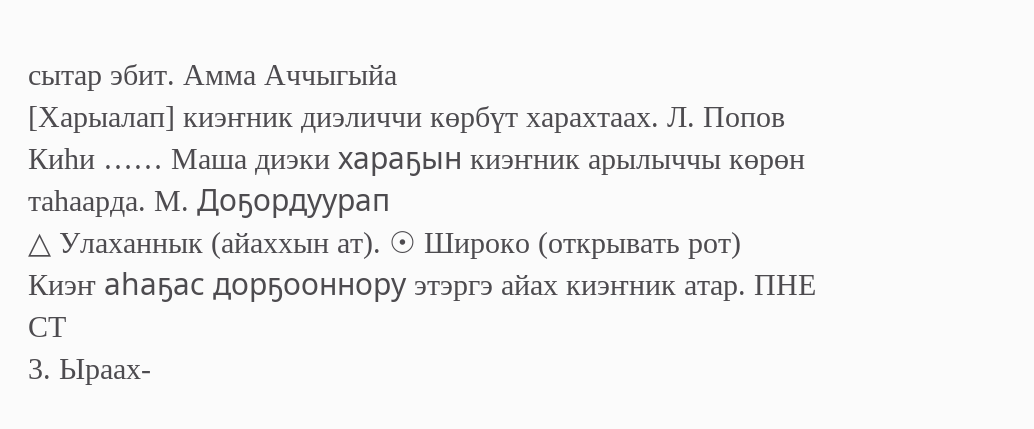сытар эбит. Амма Аччыгыйа
[Харыалап] киэҥник диэличчи көрбүт харахтаах. Л. Попов
Киһи …… Маша диэки хараҕын киэҥник арылыччы көрөн таһаарда. М. Доҕордуурап
△ Улаханнык (айаххын ат). ☉ Широко (открывать рот)
Киэҥ аһаҕас дорҕооннору этэргэ айах киэҥник атар. ПНЕ СТ
3. Ыраах-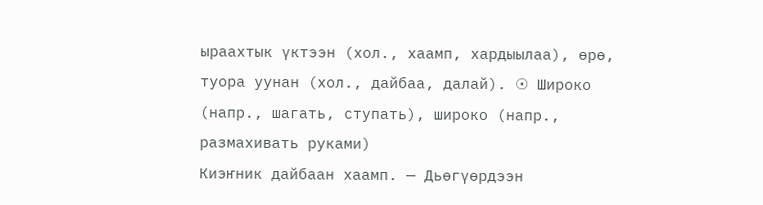ыраахтык үктээн (хол., хаамп, хардыылаа), өрө, туора уунан (хол., дайбаа, далай). ☉ Широко (напр., шагать, ступать), широко (напр., размахивать руками)
Киэҥник дайбаан хаамп. — Дьөгүөрдээн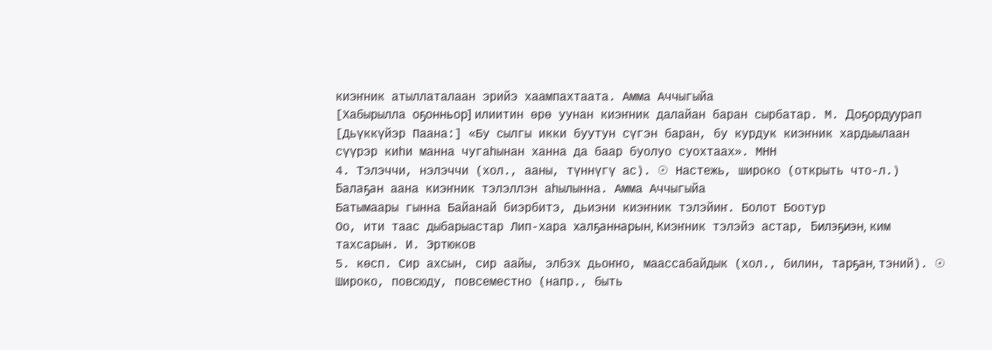киэҥник атыллаталаан эрийэ хаампахтаата. Амма Аччыгыйа
[Хабырылла оҕонньор] илиитин өрө уунан киэҥник далайан баран сырбатар. М. Доҕордуурап
[Дьүккүйэр Паана:] «Бу сылгы икки буутун сүгэн баран, бу курдук киэҥник хардыылаан сүүрэр киһи манна чугаһынан ханна да баар буолуо суохтаах». МНН
4. Тэлэччи, нэлэччи (хол., ааны, түннүгү ас). ☉ Настежь, широко (открыть что-л.)
Балаҕан аана киэҥник тэлэллэн аһылынна. Амма Аччыгыйа
Батымаары гынна Байанай биэрбитэ, дьиэни киэҥник тэлэйиҥ. Болот Боотур
Оо, ити таас дыбарыастар Лип-хара халҕаннарын, Киэҥник тэлэйэ астар, Билэҕиэн, ким тахсарын. И. Эртюков
5. көсп. Сир ахсын, сир аайы, элбэх дьоҥҥо, маассабайдык (хол., билин, тарҕан, тэний). ☉ Широко, повсюду, повсеместно (напр., быть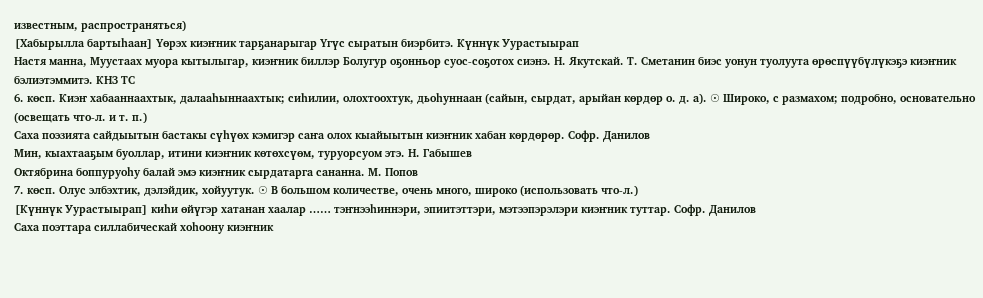известным, распространяться)
[Хабырылла бартыһаан] Үөрэх киэҥник тарҕанарыгар Үгүс сыратын биэрбитэ. Күннүк Уурастыырап
Настя манна, Муустаах муора кытылыгар, киэҥник биллэр Болугур оҕонньор суос-соҕотох сиэнэ. Н. Якутскай. Т. Сметанин биэс уонун туолуута өрөспүүбүлүкэҕэ киэҥник бэлиэтэммитэ. КНЗ ТС
6. көсп. Киэҥ хабааннаахтык, далааһыннаахтык; сиһилии, олохтоохтук, дьоһуннаан (сайын, сырдат, арыйан көрдөр о. д. а). ☉ Широко, с размахом; подробно, основательно (освещать что-л. и т. п.)
Саха поэзията сайдыытын бастакы сүһүөх кэмигэр саҥа олох кыайыытын киэҥник хабан көрдөрөр. Софр. Данилов
Мин, кыахтааҕым буоллар, итини киэҥник көтөхсүөм, туруорсуом этэ. Н. Габышев
Октябрина боппуруоһу балай эмэ киэҥник сырдатарга сананна. М. Попов
7. көсп. Олус элбэхтик, дэлэйдик, хойуутук. ☉ В большом количестве, очень много, широко (использовать что-л.)
[Күннүк Уурастыырап] киһи өйүгэр хатанан хаалар …… тэҥнээһиннэри, эпиитэттэри, мэтээпэрэлэри киэҥник туттар. Софр. Данилов
Саха поэттара силлабическай хоһоону киэҥник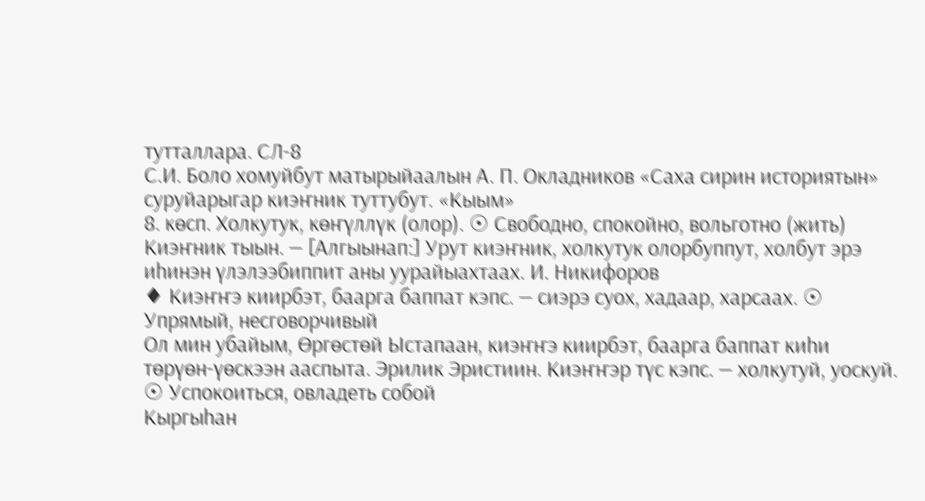тутталлара. СЛ-8
С.И. Боло хомуйбут матырыйаалын А. П. Окладников «Саха сирин историятын» суруйарыгар киэҥник туттубут. «Кыым»
8. көсп. Холкутук, көҥүллүк (олор). ☉ Свободно, спокойно, вольготно (жить)
Киэҥник тыын. — [Алгыынап:] Урут киэҥник, холкутук олорбуппут, холбут эрэ иһинэн үлэлээбиппит аны уурайыахтаах. И. Никифоров
♦ Киэҥҥэ киирбэт, баарга баппат кэпс. — сиэрэ суох, хадаар, харсаах. ☉ Упрямый, несговорчивый
Ол мин убайым, Өргөстөй Ыстапаан, киэҥҥэ киирбэт, баарга баппат киһи төрүөн-үөскээн ааспыта. Эрилик Эристиин. Киэҥҥэр түс кэпс. — холкутуй, уоскуй. ☉ Успокоиться, овладеть собой
Кыргыһан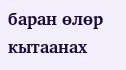баран өлөр кытаанах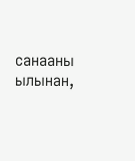санааны ылынан,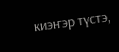киэҥэр түстэ,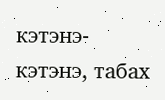кэтэнэ-кэтэнэ, табах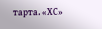тарта. «ХС»